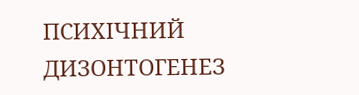ПСИХІЧНИЙ ДИЗОНТОГЕНЕЗ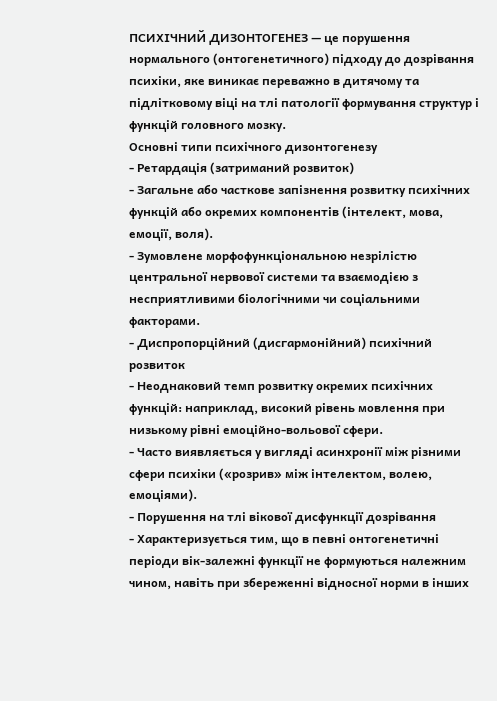ПСИХІЧНИЙ ДИЗОНТОГЕНЕЗ — це порушення нормального (онтогенетичного) підходу до дозрівання психіки, яке виникає переважно в дитячому та підлітковому віці на тлі патології формування структур і функцій головного мозку.
Основні типи психічного дизонтогенезу
- Ретардація (затриманий розвиток)
- Загальне або часткове запізнення розвитку психічних функцій або окремих компонентів (інтелект, мова, емоції, воля).
- Зумовлене морфофункціональною незрілістю центральної нервової системи та взаємодією з несприятливими біологічними чи соціальними факторами.
- Диспропорційний (дисгармонійний) психічний розвиток
- Неоднаковий темп розвитку окремих психічних функцій: наприклад, високий рівень мовлення при низькому рівні емоційно‑вольової сфери.
- Часто виявляється у вигляді асинхронії між різними сфери психіки («розрив» між інтелектом, волею, емоціями).
- Порушення на тлі вікової дисфункції дозрівання
- Характеризується тим, що в певні онтогенетичні періоди вік‑залежні функції не формуються належним чином, навіть при збереженні відносної норми в інших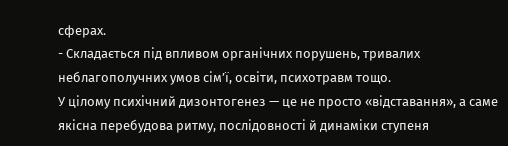сферах.
- Складається під впливом органічних порушень, тривалих неблагополучних умов сім’ї, освіти, психотравм тощо.
У цілому психічний дизонтогенез — це не просто «відставання», а саме якісна перебудова ритму, послідовності й динаміки ступеня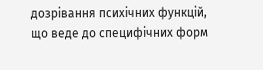дозрівання психічних функцій, що веде до специфічних форм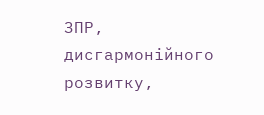ЗПР, дисгармонійного розвитку,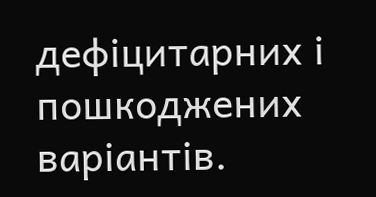дефіцитарних і пошкоджених варіантів.